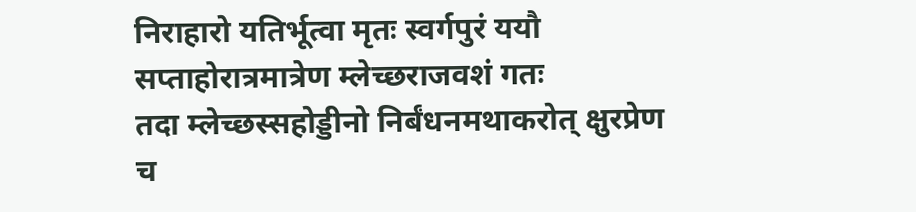निराहारो यतिर्भूत्वा मृतः स्वर्गपुरं ययौ
सप्ताहोरात्रमात्रेण म्लेच्छराजवशं गतः
तदा म्लेच्छस्सहोड्डीनो निर्बंधनमथाकरोत् क्षुरप्रेण च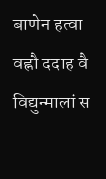बाणेन हत्वा वह्नौ ददाह वै
विद्युन्मालां स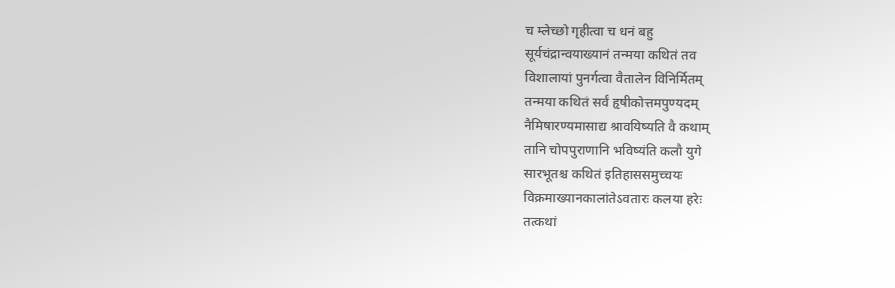च म्लेच्छो गृहीत्वा च धनं बहु
सूर्यचंद्रान्वयाख्यानं तन्मया कथितं तव
विशालायां पुनर्गत्वा वैतालेन विनिर्मितम्
तन्मया कथितं सर्वं हृषीकोत्तमपुण्यदम्
नैमिषारण्यमासाद्य श्रावयिष्यति वै कथाम्
तानि चोपपुराणानि भविष्यंति कलौ युगे
सारभूतश्च कथितं इतिहाससमुच्चयः
विक्रमाख्यानकालांतेऽवतारः कलया हरेः
तत्कथां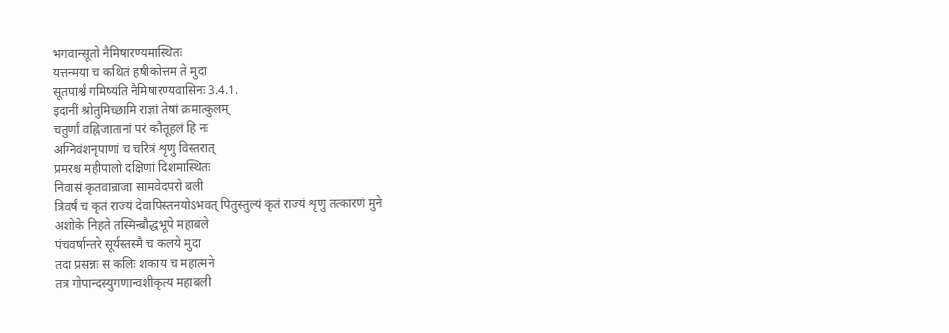भगवान्सूतो नैमिषारण्यमास्थितः
यत्तन्मया च कथितं हषीकोत्तम ते मुदा
सूतपार्श्वं गमिष्यंति नैमिषारण्यवासिनः 3.4.1.
इदानीं श्रोतुमिच्छामि राज्ञां तेषां क्रमात्कुलम्
चतुर्णां वह्निजातानां परं कौतूहलं हि नः
अग्निवंशनृपाणां च चरित्रं शृणु विस्तरात्
प्रमरश्च महीपालो दक्षिणां दिशमास्थितः
निवासं कृतवान्राजा सामवेदपरो बली
त्रिवर्षं च कृतं राज्यं देवापिस्तनयोऽभवत् पितुस्तुल्यं कृतं राज्यं शृणु तत्कारणं मुने
अशोके निहते तस्मिन्बौद्धभूपे महाबले
पंचवर्षान्तरे सूर्यस्तस्मै च कलये मुदा
तदा प्रसन्नः स कलिः शकाय च महात्मने
तत्र गोपान्दस्युगणान्वशीकृत्य महाबली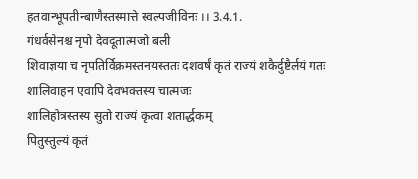हतवान्भूपतीन्बाणैस्तस्मात्ते स्वल्पजीविनः ।। 3.4.1.
गंधर्वसेनश्च नृपो देवदूतात्मजो बली
शिवाज्ञया च नृपतिर्विक्रमस्तनयस्ततः दशवर्षं कृतं राज्यं शकैर्दुष्टैर्लयं गतः
शालिवाहन एवापि देवभक्तस्य चात्मजः
शालिहोत्रस्तस्य सुतो राज्यं कृत्वा शतार्द्धकम्
पितुस्तुल्यं कृतं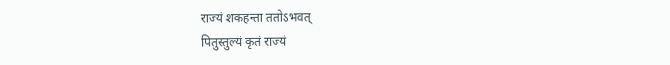राज्यं शकहन्ता ततोऽभवत्
पितुस्तुल्यं कृतं राज्यं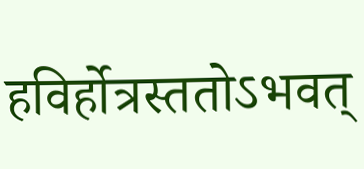हविर्होत्रस्ततोऽभवत्